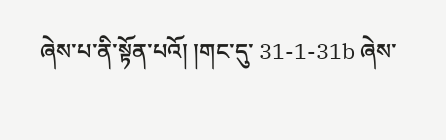ཞེས་པ་ནི་སྟོན་པའོ། །གང་དུ་ 31-1-31b ཞེས་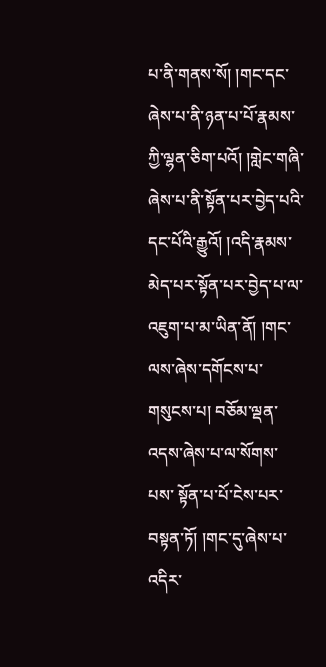པ་ནི་གནས་སོ། །གང་དང་ཞེས་པ་ནི་ཉན་པ་པོ་རྣམས་ཀྱི་ལྷན་ཅིག་པའོ། །གླེང་གཞི་ཞེས་པ་ནི་སྟོན་པར་བྱེད་པའི་དང་པོའི་རྒྱུའོ། །འདི་རྣམས་མེད་པར་སྟོན་པར་བྱེད་པ་ལ་འཇུག་པ་མ་ཡིན་ནོ། །གང་ལས་ཞེས་དགོངས་པ་གསུངས་པ། བཅོམ་ལྡན་འདས་ཞེས་པ་ལ་སོགས་པས་ སྟོན་པ་པོ་ངེས་པར་བསྟན་ཏོ། །གང་དུ་ཞེས་པ་འདིར་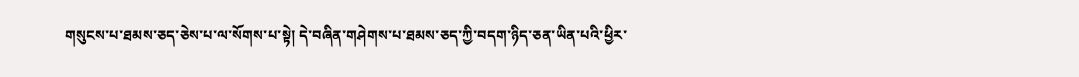གསུངས་པ་ཐམས་ཅད་ཅེས་པ་ལ་སོགས་པ་སྟེ། དེ་བཞིན་གཤེགས་པ་ཐམས་ཅད་ཀྱི་བདག་ཉིད་ཅན་ཡིན་པའི་ཕྱིར་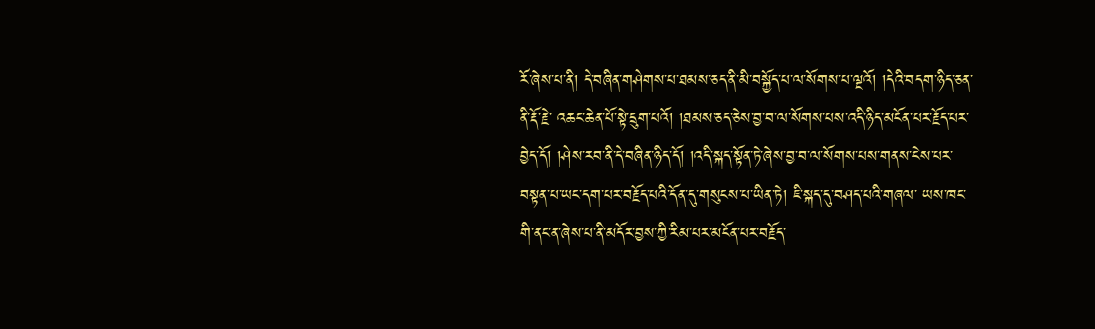རོ་ཞེས་པ་ནི། དེ་བཞིན་གཤེགས་པ་ཐམས་ཅད་ནི་མི་བསྐྱོད་པ་ལ་སོགས་པ་ལྔའོ། །དེའི་བདག་ཉིད་ཅན་ནི་རྡོ་རྗེ་ འཆང་ཆེན་པོ་སྟེ་དྲུག་པའོ། །ཐམས་ཅད་ཅེས་བྱ་བ་ལ་སོགས་པས་འདི་ཉིད་མངོན་པར་རྗོད་པར་བྱེད་དོ། །ཤེས་རབ་ནི་དེ་བཞིན་ཉིད་དོ། །འདི་སྐད་སྟོན་ཏེ་ཞེས་བྱ་བ་ལ་སོགས་པས་གནས་ངེས་པར་བསྟན་པ་ཡང་དག་པར་བརྗོད་པའི་དོན་དུ་གསུངས་པ་ཡིན་ཏེ། ཇི་སྐད་དུ་བཤད་པའི་གཞལ་ ཡས་ཁང་གི་ནང་ན་ཞེས་པ་ནི་མདོར་བྱས་ཀྱི་རིམ་པར་མངོན་པར་བརྗོད་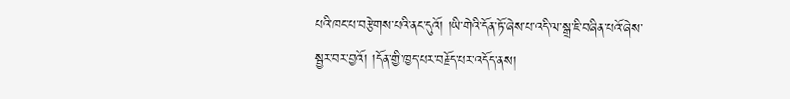པའི་ཁང་པ་བརྩེགས་པའི་ནང་དུའོ། །ཡི་གེའི་དོན་ཏོ་ཞེས་པ་འདི་ལ་སྒྲ་ཇི་བཞིན་པའོ་ཞེས་སྦྱར་བར་བྱའོ། །དོན་གྱི་ཁྱད་པར་བརྗོད་པར་འདོད་ནས།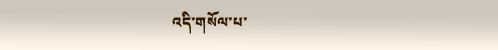འདི་གསོལ་པ་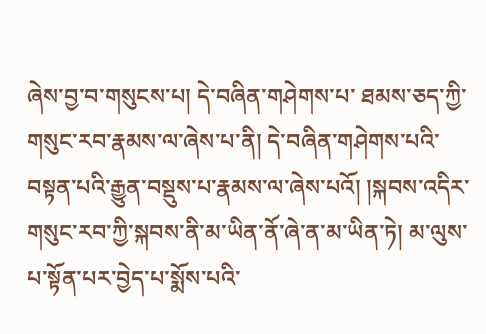ཞེས་བྱ་བ་གསུངས་པ། དེ་བཞིན་གཤེགས་པ་ ཐམས་ཅད་ཀྱི་གསུང་རབ་རྣམས་ལ་ཞེས་པ་ནི། དེ་བཞིན་གཤེགས་པའི་བསྟན་པའི་རྒྱུན་བསྡུས་པ་རྣམས་ལ་ཞེས་པའོ། །སྐབས་འདིར་གསུང་རབ་ཀྱི་སྐབས་ནི་མ་ཡིན་ནོ་ཞེ་ན་མ་ཡིན་ཏེ། མ་ལུས་པ་སྟོན་པར་བྱེད་པ་སྨོས་པའི་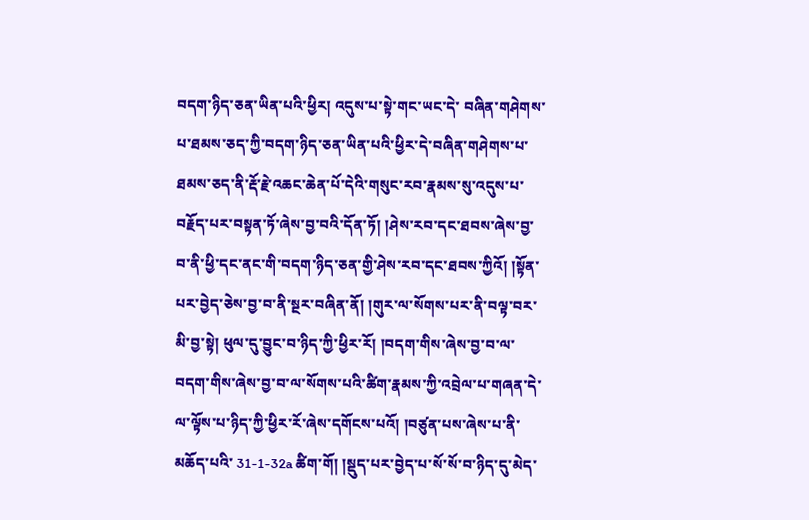བདག་ཉིད་ཅན་ཡིན་པའི་ཕྱིར། འདུས་པ་སྟེ་གང་ཡང་དེ་ བཞིན་གཤེགས་པ་ཐམས་ཅད་ཀྱི་བདག་ཉིད་ཅན་ཡིན་པའི་ཕྱིར་དེ་བཞིན་གཤེགས་པ་ཐམས་ཅད་ནི་རྡོ་རྗེ་འཆང་ཆེན་པོ་དེའི་གསུང་རབ་རྣམས་སུ་འདུས་པ་བརྗོད་པར་བསྟན་ཏོ་ཞེས་བྱ་བའི་དོན་ཏོ། །ཤེས་རབ་དང་ཐབས་ཞེས་བྱ་བ་ནི་ཕྱི་དང་ནང་གི་བདག་ཉིད་ཅན་གྱི་ཤེས་རབ་དང་ཐབས་ཀྱིའོ། །སྟོན་ པར་བྱེད་ཅེས་བྱ་བ་ནི་སྔར་བཞིན་ནོ། །གུར་ལ་སོགས་པར་ནི་བལྟ་བར་མི་བྱ་སྟེ། ཕུལ་དུ་བྱུང་བ་ཉིད་ཀྱི་ཕྱིར་རོ། །བདག་གིས་ཞེས་བྱ་བ་ལ་བདག་གིས་ཞེས་བྱ་བ་ལ་སོགས་པའི་ཚིག་རྣམས་ཀྱི་འབྲེལ་པ་གཞན་དེ་ལ་ལྟོས་པ་ཉིད་ཀྱི་ཕྱིར་རོ་ཞེས་དགོངས་པའོ། །བཙུན་པས་ཞེས་པ་ནི་མཆོད་པའི་ 31-1-32a ཚིག་གོ། །སྡུད་པར་བྱེད་པ་སོ་སོ་བ་ཉིད་དུ་མེད་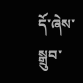དོ་ཞེས་སྒྲུབ་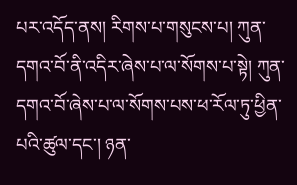པར་འདོད་ནས། རིགས་པ་གསུངས་པ། ཀུན་དགའ་བོ་ནི་འདིར་ཞེས་པ་ལ་སོགས་པ་སྟེ། ཀུན་དགའ་བོ་ཞེས་པ་ལ་སོགས་པས་ཕ་རོལ་ཏུ་ཕྱིན་པའི་ཚུལ་དང་། ཉན་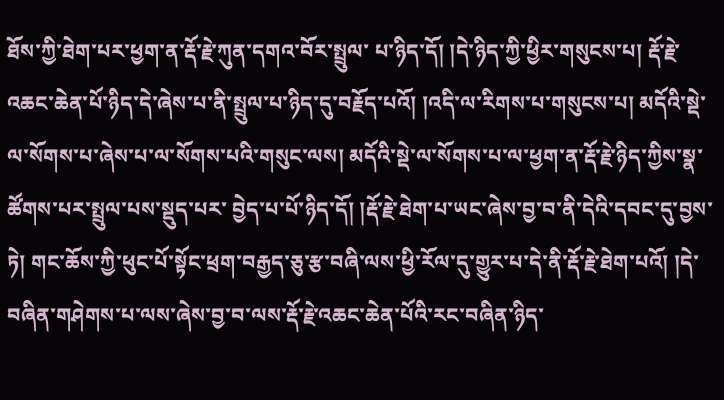ཐོས་ཀྱི་ཐེག་པར་ཕྱག་ན་རྡོ་རྗེ་ཀུན་དགའ་བོར་སྤྲུལ་ པ་ཉིད་དོ། །དེ་ཉིད་ཀྱི་ཕྱིར་གསུངས་པ། རྡོ་རྗེ་འཆང་ཆེན་པོ་ཉིད་དེ་ཞེས་པ་ནི་སྤྲུལ་པ་ཉིད་དུ་བརྗོད་པའོ། །འདི་ལ་རིགས་པ་གསུངས་པ། མདོའི་སྡེ་ལ་སོགས་པ་ཞེས་པ་ལ་སོགས་པའི་གསུང་ལས། མདོའི་སྡེ་ལ་སོགས་པ་ལ་ཕྱག་ན་རྡོ་རྗེ་ཉིད་ཀྱིས་སྣ་ཚོགས་པར་སྤྲུལ་པས་སྡུད་པར་ བྱེད་པ་པོ་ཉིད་དོ། །རྡོ་རྗེ་ཐེག་པ་ཡང་ཞེས་བྱ་བ་ནི་དེའི་དབང་དུ་བྱས་ཏེ། གང་ཆོས་ཀྱི་ཕུང་པོ་སྟོང་ཕྲག་བརྒྱད་ཅུ་རྩ་བཞི་ལས་ཕྱི་རོལ་དུ་གྱུར་པ་དེ་ནི་རྡོ་རྗེ་ཐེག་པའོ། །དེ་བཞིན་གཤེགས་པ་ལས་ཞེས་བྱ་བ་ལས་རྡོ་རྗེ་འཆང་ཆེན་པོའི་རང་བཞིན་ཉིད་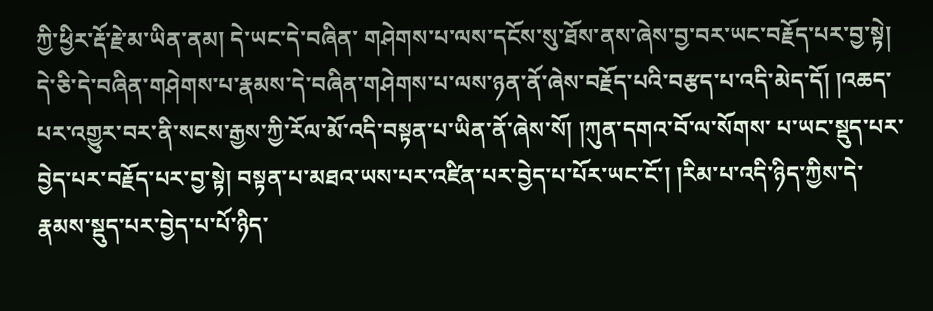ཀྱི་ཕྱིར་རྡོ་རྗེ་མ་ཡིན་ནམ། དེ་ཡང་དེ་བཞིན་ གཤེགས་པ་ལས་དངོས་སུ་ཐོས་ནས་ཞེས་བྱ་བར་ཡང་བརྗོད་པར་བྱ་སྟེ། དེ་ཅི་དེ་བཞིན་གཤེགས་པ་རྣམས་དེ་བཞིན་གཤེགས་པ་ལས་ཉན་ནོ་ཞེས་བརྗོད་པའི་བརྩད་པ་འདི་མེད་དོ། །འཆད་པར་འགྱུར་བར་ནི་སངས་རྒྱས་ཀྱི་རོལ་མོ་འདི་བསྟན་པ་ཡིན་ནོ་ཞེས་སོ། །ཀུན་དགའ་བོ་ལ་སོགས་ པ་ཡང་སྡུད་པར་བྱེད་པར་བརྗོད་པར་བྱ་སྟེ། བསྟན་པ་མཐའ་ཡས་པར་འཛིན་པར་བྱེད་པ་པོར་ཡང་ངོ་། །རིམ་པ་འདི་ཉིད་ཀྱིས་དེ་རྣམས་སྡུད་པར་བྱེད་པ་པོ་ཉིད་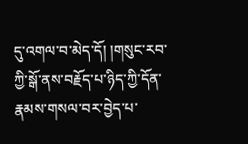དུ་འགལ་བ་མེད་དོ། །གསུང་རབ་ཀྱི་སྒོ་ནས་བརྗོད་པ་ཉིད་ཀྱི་དོན་རྣམས་གསལ་བར་བྱེད་པ་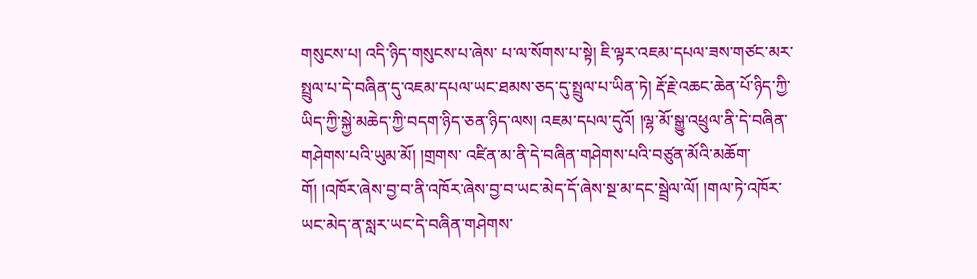གསུངས་པ། འདི་ཉིད་གསུངས་པ་ཞེས་ པ་ལ་སོགས་པ་སྟེ། ཇི་ལྟར་འཇམ་དཔལ་ཟས་གཙང་མར་སྤྲུལ་པ་དེ་བཞིན་དུ་འཇམ་དཔལ་ཡང་ཐམས་ཅད་དུ་སྤྲུལ་པ་ཡིན་ཏེ། རྡོ་རྗེ་འཆང་ཆེན་པོ་ཉིད་ཀྱི་ཡིད་ཀྱི་སྐྱེ་མཆེད་ཀྱི་བདག་ཉིད་ཅན་ཉིད་ལས། འཇམ་དཔལ་དུའོ། །ལྷ་མོ་སྒྱུ་འཕྲུལ་ནི་དེ་བཞིན་གཤེགས་པའི་ཡུམ་མོ། །གྲགས་ འཛིན་མ་ནི་དེ་བཞིན་གཤེགས་པའི་བཙུན་མོའི་མཆོག་གོ། །འཁོར་ཞེས་བྱ་བ་ནི་འཁོར་ཞེས་བྱ་བ་ཡང་མེད་དོ་ཞེས་སྔ་མ་དང་སྦྲེལ་ལོ། །གལ་ཏེ་འཁོར་ཡང་མེད་ན་སླར་ཡང་དེ་བཞིན་གཤེགས་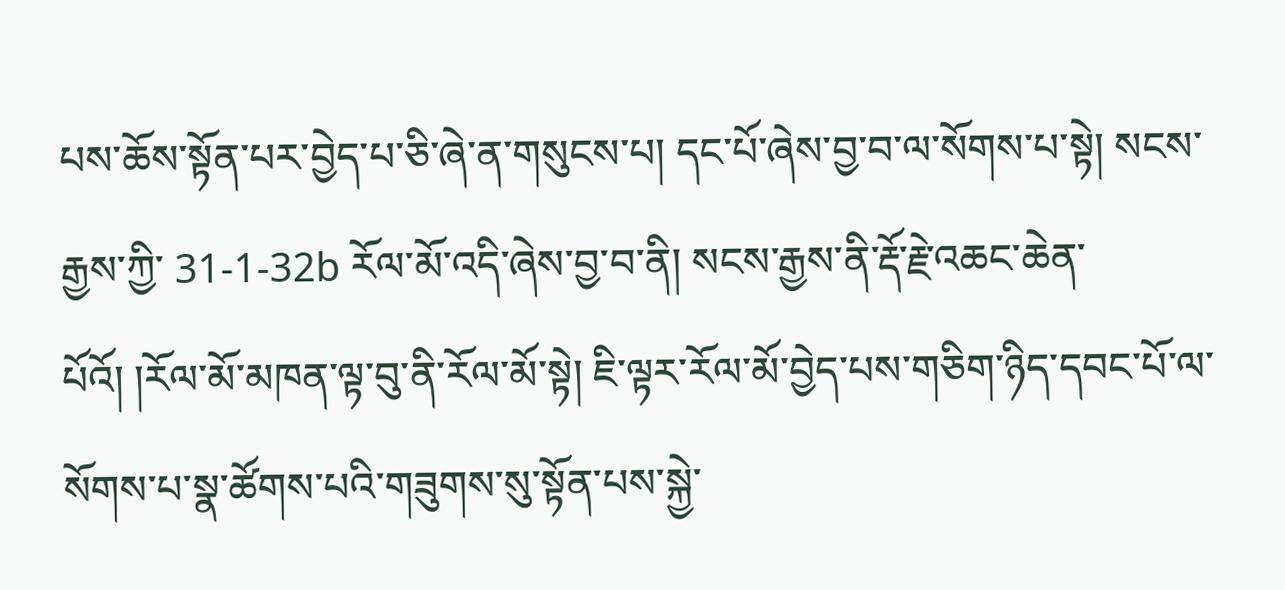པས་ཆོས་སྟོན་པར་བྱེད་པ་ཅི་ཞེ་ན་གསུངས་པ། དང་པོ་ཞེས་བྱ་བ་ལ་སོགས་པ་སྟེ། སངས་རྒྱས་ཀྱི་ 31-1-32b རོལ་མོ་འདི་ཞེས་བྱ་བ་ནི། སངས་རྒྱས་ནི་རྡོ་རྗེ་འཆང་ཆེན་པོའོ། །རོལ་མོ་མཁན་ལྟ་བུ་ནི་རོལ་མོ་སྟེ། ཇི་ལྟར་རོལ་མོ་བྱེད་པས་གཅིག་ཉིད་དབང་པོ་ལ་སོགས་པ་སྣ་ཚོགས་པའི་གཟུགས་སུ་སྟོན་པས་སྐྱེ་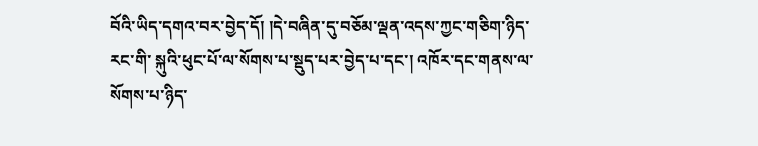བོའི་ཡིད་དགའ་བར་བྱེད་དོ། །དེ་བཞིན་དུ་བཅོམ་ལྡན་འདས་ཀྱང་གཅིག་ཉིད་རང་གི་ སྐུའི་ཕུང་པོ་ལ་སོགས་པ་སྡུད་པར་བྱེད་པ་དང་། འཁོར་དང་གནས་ལ་སོགས་པ་ཉིད་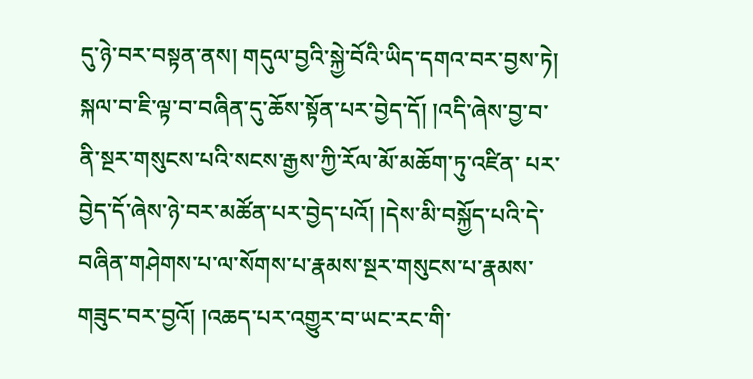དུ་ཉེ་བར་བསྟན་ནས། གདུལ་བྱའི་སྐྱེ་བོའི་ཡིད་དགའ་བར་བྱས་ཏེ། སྐལ་བ་ཇི་ལྟ་བ་བཞིན་དུ་ཆོས་སྟོན་པར་བྱེད་དོ། །འདི་ཞེས་བྱ་བ་ནི་སྔར་གསུངས་པའི་སངས་རྒྱས་ཀྱི་རོལ་མོ་མཆོག་ཏུ་འཛིན་ པར་བྱེད་དོ་ཞེས་ཉེ་བར་མཚོན་པར་བྱེད་པའོ། །དེས་མི་བསྐྱོད་པའི་དེ་བཞིན་གཤེགས་པ་ལ་སོགས་པ་རྣམས་སྔར་གསུངས་པ་རྣམས་གཟུང་བར་བྱའོ། །འཆད་པར་འགྱུར་བ་ཡང་རང་གི་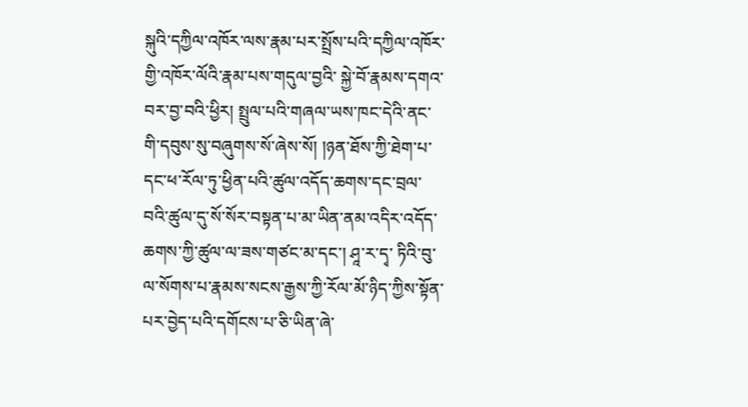སྐུའི་དཀྱིལ་འཁོར་ལས་རྣམ་པར་སྤྲོས་པའི་དཀྱིལ་འཁོར་གྱི་འཁོར་ལོའི་རྣམ་པས་གདུལ་བྱའི་ སྐྱེ་བོ་རྣམས་དགའ་བར་བྱ་བའི་ཕྱིར། སྤྲུལ་པའི་གཞལ་ཡས་ཁང་དེའི་ནང་གི་དབུས་སུ་བཞུགས་སོ་ཞེས་སོ། །ཉན་ཐོས་ཀྱི་ཐེག་པ་དང་ཕ་རོལ་ཏུ་ཕྱིན་པའི་ཚུལ་འདོད་ཆགས་དང་བྲལ་བའི་ཚུལ་དུ་སོ་སོར་བསྟན་པ་མ་ཡིན་ནམ་འདིར་འདོད་ཆགས་ཀྱི་ཚུལ་ལ་ཟས་གཙང་མ་དང་། ཤཱ་ར་དྭ་ ཏིའི་བུ་ལ་སོགས་པ་རྣམས་སངས་རྒྱས་ཀྱི་རོལ་མོ་ཉིད་ཀྱིས་སྟོན་པར་བྱེད་པའི་དགོངས་པ་ཅི་ཡིན་ཞེ་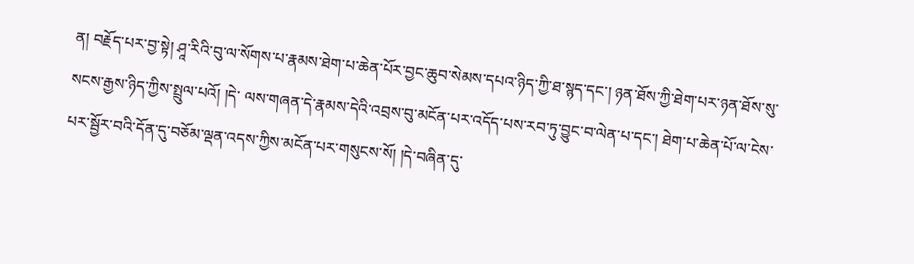ན། བརྗོད་པར་བྱ་སྟེ། ཤཱ་རིའི་བུ་ལ་སོགས་པ་རྣམས་ཐེག་པ་ཆེན་པོར་བྱང་ཆུབ་སེམས་དཔའ་ཉིད་ཀྱི་ཐ་སྙད་དང་། ཉན་ཐོས་ཀྱི་ཐེག་པར་ཉན་ཐོས་སུ་སངས་རྒྱས་ཉིད་ཀྱིས་སྤྲུལ་པའོ། །དེ་ ལས་གཞན་དེ་རྣམས་དེའི་འབྲས་བུ་མངོན་པར་འདོད་པས་རབ་ཏུ་བྱུང་བ་ལེན་པ་དང་། ཐེག་པ་ཆེན་པོ་ལ་ངེས་པར་སྦྱོར་བའི་དོན་དུ་བཅོམ་ལྡན་འདས་ཀྱིས་མངོན་པར་གསུངས་སོ། །དེ་བཞིན་དུ་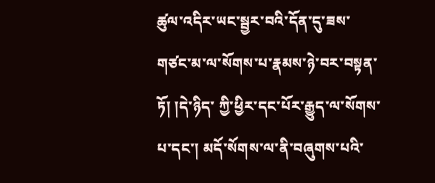ཚུལ་འདིར་ཡང་སྦྱར་བའི་དོན་དུ་ཟས་གཙང་མ་ལ་སོགས་པ་རྣམས་ཉེ་བར་བསྟན་ཏོ། །དེ་ཉིད་ ཀྱི་ཕྱིར་དང་པོར་རྒྱུད་ལ་སོགས་པ་དང་། མདོ་སོགས་ལ་ནི་བཞུགས་པའི་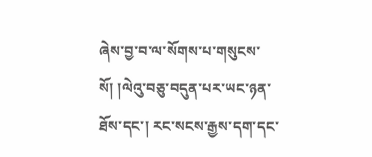ཞེས་བྱ་བ་ལ་སོགས་པ་གསུངས་སོ། །ལེའུ་བཅུ་བདུན་པར་ཡང་ཉན་ཐོས་དང་། རང་སངས་རྒྱས་དག་དང་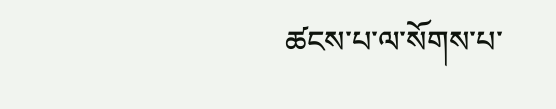ཚངས་པ་ལ་སོགས་པ་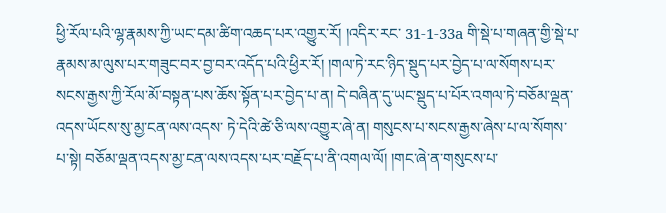ཕྱི་རོལ་པའི་ལྷ་རྣམས་ཀྱི་ཡང་དམ་ཚིག་འཆད་པར་འགྱུར་རོ། །འདིར་རང་ 31-1-33a གི་སྡེ་པ་གཞན་གྱི་སྡེ་པ་རྣམས་མ་ལུས་པར་གཟུང་བར་བྱ་བར་འདོད་པའི་ཕྱིར་རོ། །གལ་ཏེ་རང་ཉིད་སྡུད་པར་བྱེད་པ་ལ་སོགས་པར་སངས་རྒྱས་ཀྱི་རོལ་མོ་བསྟན་པས་ཆོས་སྟོན་པར་བྱེད་པ་ན། དེ་བཞིན་དུ་ཡང་སྡུད་པ་པོར་འགལ་ཏེ་བཅོམ་ལྡན་འདས་ཡོངས་སུ་མྱ་ངན་ལས་འདས་ ཏེ་དེའི་ཚེ་ཅི་ལས་འགྱུར་ཞེ་ན། གསུངས་པ་སངས་རྒྱས་ཞེས་པ་ལ་སོགས་པ་སྟེ། བཅོམ་ལྡན་འདས་མྱ་ངན་ལས་འདས་པར་བརྗོད་པ་ནི་འགལ་ལོ། །གང་ཞེ་ན་གསུངས་པ་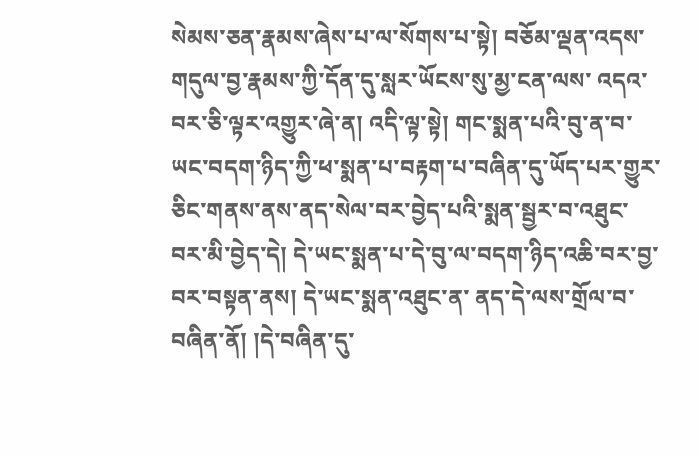སེམས་ཅན་རྣམས་ཞེས་པ་ལ་སོགས་པ་སྟེ། བཅོམ་ལྡན་འདས་གདུལ་བྱ་རྣམས་ཀྱི་དོན་དུ་སླར་ཡོངས་སུ་མྱ་ངན་ལས་ འདའ་བར་ཅི་ལྟར་འགྱུར་ཞེ་ན། འདི་ལྟ་སྟེ། གང་སྨན་པའི་བུ་ན་བ་ཡང་བདག་ཉིད་ཀྱི་ཕ་སྨན་པ་བརྟག་པ་བཞིན་དུ་ཡོད་པར་གྱུར་ཅིང་གནས་ནས་ནད་སེལ་བར་བྱེད་པའི་སྨན་སྦྱར་བ་འཐུང་བར་མི་བྱེད་དེ། དེ་ཡང་སྨན་པ་དེ་བུ་ལ་བདག་ཉིད་འཆི་བར་བྱ་བར་བསྟན་ནས། དེ་ཡང་སྨན་འཐུང་ན་ ནད་དེ་ལས་གྲོལ་བ་བཞིན་ནོ། །དེ་བཞིན་དུ་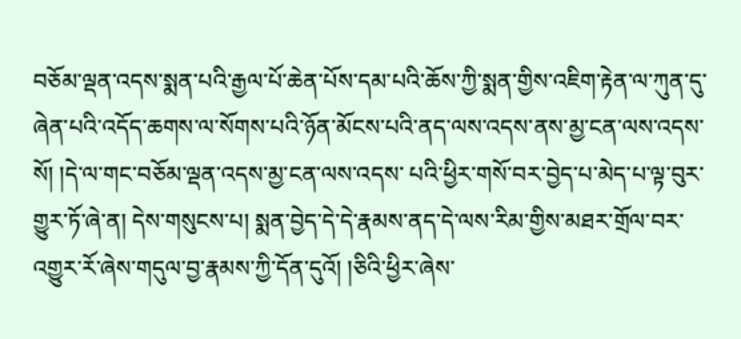བཅོམ་ལྡན་འདས་སྨན་པའི་རྒྱལ་པོ་ཆེན་པོས་དམ་པའི་ཆོས་ཀྱི་སྨན་གྱིས་འཇིག་རྟེན་ལ་ཀུན་དུ་ཞེན་པའི་འདོད་ཆགས་ལ་སོགས་པའི་ཉོན་མོངས་པའི་ནད་ལས་འདས་ནས་མྱ་ངན་ལས་འདས་སོ། །དེ་ལ་གང་བཅོམ་ལྡན་འདས་མྱ་ངན་ལས་འདས་ པའི་ཕྱིར་གསོ་བར་བྱེད་པ་མེད་པ་ལྟ་བུར་གྱུར་ཏོ་ཞེ་ན། དེས་གསུངས་པ། སྨན་བྱེད་དེ་དེ་རྣམས་ནད་དེ་ལས་རིམ་གྱིས་མཐར་གྲོལ་བར་འགྱུར་རོ་ཞེས་གདུལ་བྱ་རྣམས་ཀྱི་དོན་དུའོ། །ཅིའི་ཕྱིར་ཞེས་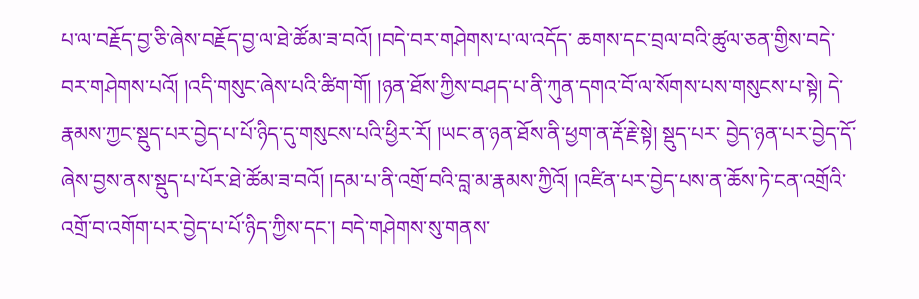པ་ལ་བརྗོད་བྱ་ཅི་ཞེས་བརྗོད་བྱ་ལ་ཐེ་ཚོམ་ཟ་བའོ། །བདེ་བར་གཤེགས་པ་ལ་འདོད་ ཆགས་དང་བྲལ་བའི་ཚུལ་ཅན་གྱིས་བདེ་བར་གཤེགས་པའོ། །འདི་གསུང་ཞེས་པའི་ཚིག་གོ། །ཉན་ཐོས་ཀྱིས་བཤད་པ་ནི་ཀུན་དགའ་བོ་ལ་སོགས་པས་གསུངས་པ་སྟེ། དེ་རྣམས་ཀྱང་སྡུད་པར་བྱེད་པ་པོ་ཉིད་དུ་གསུངས་པའི་ཕྱིར་རོ། །ཡང་ན་ཉན་ཐོས་ནི་ཕྱག་ན་རྡོ་རྗེ་སྟེ། སྡུད་པར་ བྱེད་ཉན་པར་བྱེད་དོ་ཞེས་བྱས་ནས་སྡུད་པ་པོར་ཐེ་ཚོམ་ཟ་བའོ། །དམ་པ་ནི་འགྲོ་བའི་བླ་མ་རྣམས་ཀྱིའོ། །འཛིན་པར་བྱེད་པས་ན་ཆོས་ཏེ་ངན་འགྲོའི་འགྲོ་བ་འགོག་པར་བྱེད་པ་པོ་ཉིད་ཀྱིས་དང་། བདེ་གཤེགས་སུ་གནས་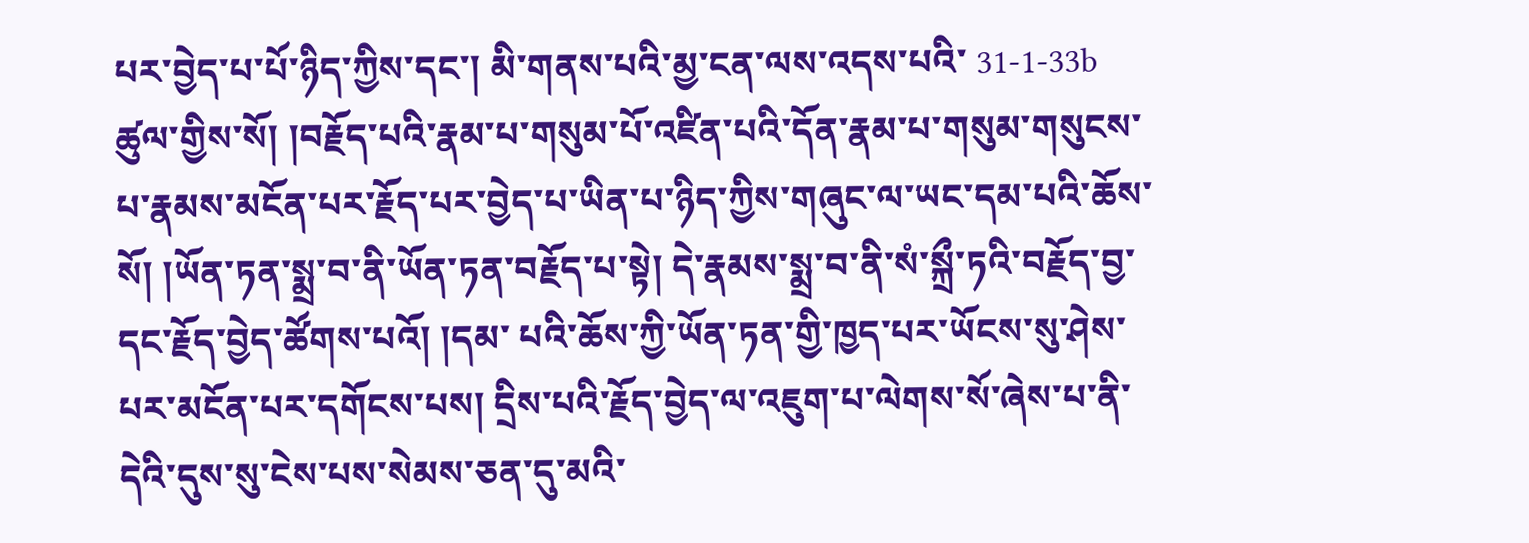པར་བྱེད་པ་པོ་ཉིད་ཀྱིས་དང་། མི་གནས་པའི་མྱ་ངན་ལས་འདས་པའི་ 31-1-33b ཚུལ་གྱིས་སོ། །བརྗོད་པའི་རྣམ་པ་གསུམ་པོ་འཛིན་པའི་དོན་རྣམ་པ་གསུམ་གསུངས་པ་རྣམས་མངོན་པར་རྗོད་པར་བྱེད་པ་ཡིན་པ་ཉིད་ཀྱིས་གཞུང་ལ་ཡང་དམ་པའི་ཆོས་སོ། །ཡོན་ཏན་སྨྲ་བ་ནི་ཡོན་ཏན་བརྗོད་པ་སྟེ། དེ་རྣམས་སྨྲ་བ་ནི་སཾ་སྐྲྀ་ཏའི་བརྗོད་བྱ་དང་རྗོད་བྱེད་ཚོགས་པའོ། །དམ་ པའི་ཆོས་ཀྱི་ཡོན་ཏན་གྱི་ཁྱད་པར་ཡོངས་སུ་ཤེས་པར་མངོན་པར་དགོངས་པས། དྲིས་པའི་རྗོད་བྱེད་ལ་འཇུག་པ་ལེགས་སོ་ཞེས་པ་ནི་དེའི་དུས་སུ་ངེས་པས་སེམས་ཅན་དུ་མའི་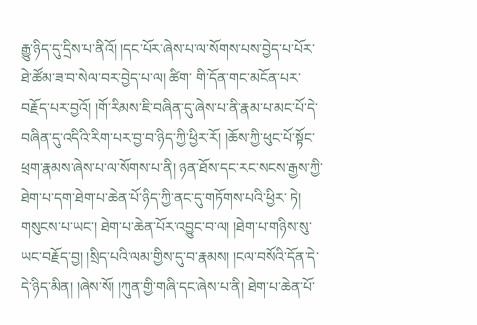རྒྱུ་ཉིད་དུ་དྲིས་པ་ནིའོ། །དང་པོར་ཞེས་པ་ལ་སོགས་པས་བྱེད་པ་པོར་ཐེ་ཚོམ་ཟ་བ་སེལ་བར་བྱེད་པ་ལ། ཚིག་ གི་དོན་གང་མངོན་པར་བརྗོད་པར་བྱའོ། །གོ་རིམས་ཇི་བཞིན་དུ་ཞེས་པ་ནི་རྣམ་པ་མང་པོ་དེ་བཞིན་དུ་འདིའི་རིག་པར་བྱ་བ་ཉིད་ཀྱི་ཕྱིར་རོ། །ཆོས་ཀྱི་ཕུང་པོ་སྟོང་ཕྲག་རྣམས་ཞེས་པ་ལ་སོགས་པ་ནི། ཉན་ཐོས་དང་རང་སངས་རྒྱས་ཀྱི་ཐེག་པ་དག་ཐེག་པ་ཆེན་པོ་ཉིད་ཀྱི་ནང་དུ་གཏོགས་པའི་ཕྱིར་ ཏེ། གསུངས་པ་ཡང་། ཐེག་པ་ཆེན་པོར་འབྱུང་བ་ལ། །ཐེག་པ་གཉིས་སུ་ཡང་བརྗོད་བྱ། །སྲིད་པའི་ལམ་གྱིས་དུ་བ་རྣམས། །ངལ་བསོའི་དོན་དེ་དེ་ཉིད་མིན། །ཞེས་སོ། །ཀུན་གྱི་གཞི་དང་ཞེས་པ་ནི། ཐེག་པ་ཆེན་པོ་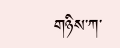གཉིས་ཀ་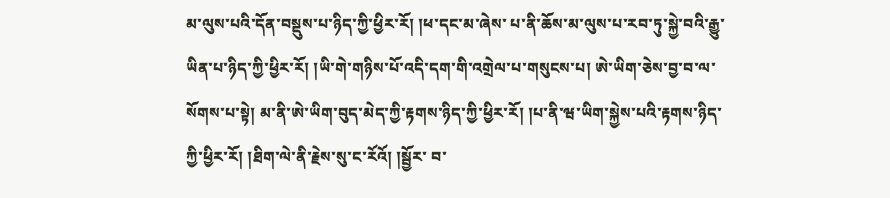མ་ལུས་པའི་དོན་བསྡུས་པ་ཉིད་ཀྱི་ཕྱིར་རོ། །ཕ་དང་མ་ཞེས་ པ་ནི་ཆོས་མ་ལུས་པ་རབ་ཏུ་སྐྱེ་བའི་རྒྱུ་ཡིན་པ་ཉིད་ཀྱི་ཕྱིར་རོ། །ཡི་གེ་གཉིས་པོ་འདི་དག་གི་འགྲེལ་པ་གསུངས་པ། ཨེ་ཡིག་ཅེས་བྱ་བ་ལ་སོགས་པ་སྟེ། མ་ནི་ཨེ་ཡིག་བུད་མེད་ཀྱི་རྟགས་ཉིད་ཀྱི་ཕྱིར་རོ། །པ་ནི་ཝ་ཡིག་སྐྱེས་པའི་རྟགས་ཉིད་ཀྱི་ཕྱིར་རོ། །ཐིག་ལེ་ནི་རྗེས་སུ་ང་རོའོ། །སྦྱོར་ བ་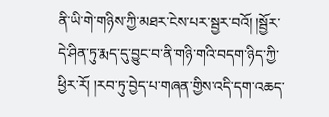ནི་ཡི་གེ་གཉིས་ཀྱི་མཐར་ངེས་པར་སྦྱར་བའོ། །སྦྱོར་དེ་ཤིན་ཏུ་རྨད་དུ་བྱུང་བ་ནི་གཉི་གའི་བདག་ཉིད་ཀྱི་ཕྱིར་རོ། །རབ་ཏུ་བྱེད་པ་གཞན་གྱིས་འདི་དག་འཆད་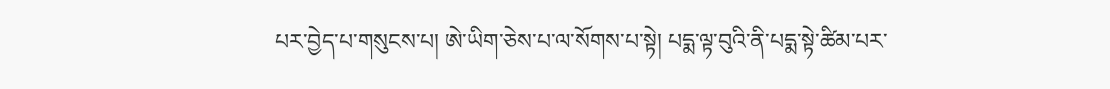པར་བྱེད་པ་གསུངས་པ། ཨེ་ཡིག་ཅེས་པ་ལ་སོགས་པ་སྟེ། པདྨ་ལྟ་བུའི་ནི་པདྨ་སྟེ་ཚིམ་པར་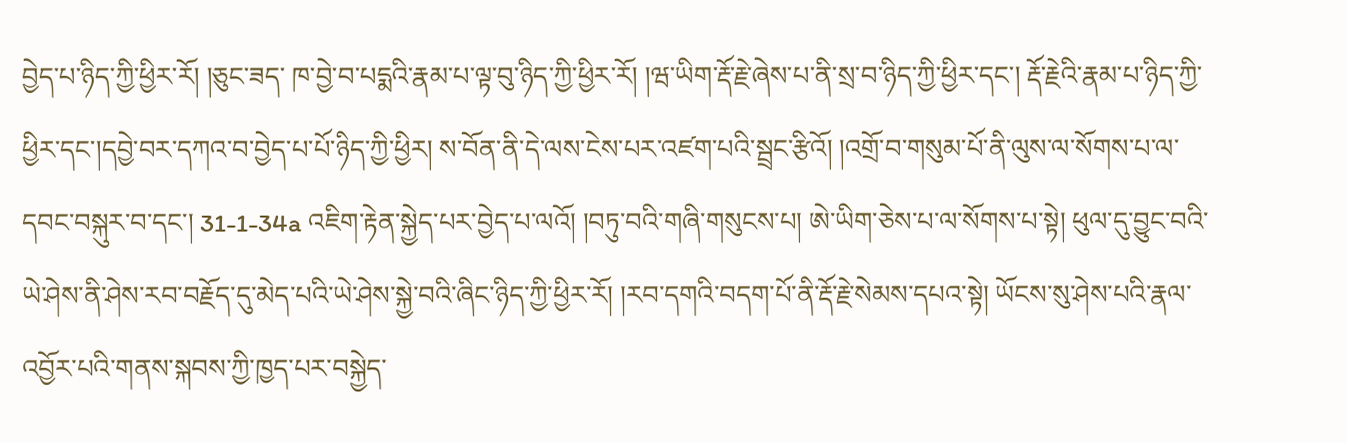བྱེད་པ་ཉིད་ཀྱི་ཕྱིར་རོ། །ཅུང་ཟད་ ཁ་བྱེ་བ་པདྨའི་རྣམ་པ་ལྟ་བུ་ཉིད་ཀྱི་ཕྱིར་རོ། །ཝ་ཡིག་རྡོ་རྗེ་ཞེས་པ་ནི་སྲ་བ་ཉིད་ཀྱི་ཕྱིར་དང་། རྡོ་རྗེའི་རྣམ་པ་ཉིད་ཀྱི་ཕྱིར་དང་།དབྱེ་བར་དཀའ་བ་བྱེད་པ་པོ་ཉིད་ཀྱི་ཕྱིར། ས་བོན་ནི་དེ་ལས་ངེས་པར་འཛག་པའི་སྦྲང་རྩིའོ། །འགྲོ་བ་གསུམ་པོ་ནི་ལུས་ལ་སོགས་པ་ལ་དབང་བསྐུར་བ་དང་། 31-1-34a འཇིག་རྟེན་སྐྱེད་པར་བྱེད་པ་ལའོ། །བཏུ་བའི་གཞི་གསུངས་པ། ཨེ་ཡིག་ཅེས་པ་ལ་སོགས་པ་སྟེ། ཕུལ་དུ་བྱུང་བའི་ཡེ་ཤེས་ནི་ཤེས་རབ་བརྗོད་དུ་མེད་པའི་ཡེ་ཤེས་སྐྱེ་བའི་ཞིང་ཉིད་ཀྱི་ཕྱིར་རོ། །རབ་དགའི་བདག་པོ་ནི་རྡོ་རྗེ་སེམས་དཔའ་སྟེ། ཡོངས་སུ་ཤེས་པའི་རྣལ་ འབྱོར་པའི་གནས་སྐབས་ཀྱི་ཁྱད་པར་བསྐྱེད་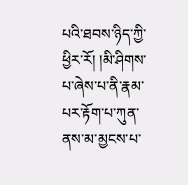པའི་ཐབས་ཉིད་ཀྱི་ཕྱིར་རོ། །མི་ཤིགས་པ་ཞེས་པ་ནི་རྣམ་པར་རྟོག་པ་ཀུན་ནས་མ་མྱངས་པ་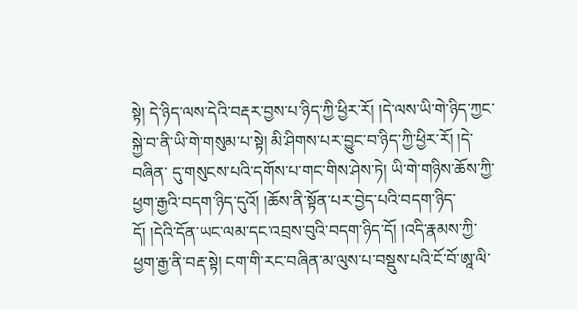སྟེ། དེ་ཉིད་ལས་དེའི་བརྡར་བྱས་པ་ཉིད་ཀྱི་ཕྱིར་རོ། །དེ་ལས་ཡི་གེ་ཉིད་ཀྱང་སྐྱེ་བ་ནི་ཡི་གེ་གསུམ་པ་སྟེ། མི་ཤིགས་པར་བྱུང་བ་ཉིད་ཀྱི་ཕྱིར་རོ། །དེ་བཞིན་ དུ་གསུངས་པའི་དགོས་པ་གང་གིས་ཤེས་ཏེ། ཡི་གེ་གཉིས་ཆོས་ཀྱི་ཕྱག་རྒྱའི་བདག་ཉིད་དུའོ། །ཆོས་ནི་སྟོན་པར་བྱེད་པའི་བདག་ཉིད་དོ། །དེའི་དོན་ཡང་ལམ་དང་འབྲས་བུའི་བདག་ཉིད་དོ། །འདི་རྣམས་ཀྱི་ཕྱག་རྒྱ་ནི་བརྡ་སྟེ། ངག་གི་རང་བཞིན་མ་ལུས་པ་བསྡུས་པའི་ངོ་བོ་ཨཱ་ལི་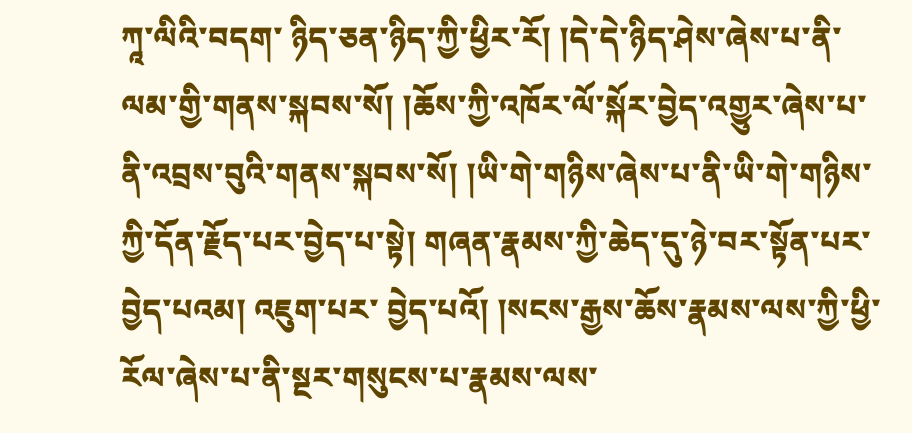ཀཱ་ལིའི་བདག་ ཉིད་ཅན་ཉིད་ཀྱི་ཕྱིར་རོ། །དེ་དེ་ཉིད་ཤེས་ཞེས་པ་ནི་ལམ་གྱི་གནས་སྐབས་སོ། །ཆོས་ཀྱི་འཁོར་ལོ་སྐོར་བྱེད་འགྱུར་ཞེས་པ་ནི་འབྲས་བུའི་གནས་སྐབས་སོ། །ཡི་གེ་གཉིས་ཞེས་པ་ནི་ཡི་གེ་གཉིས་ཀྱི་དོན་རྗོད་པར་བྱེད་པ་སྟེ། གཞན་རྣམས་ཀྱི་ཆེད་དུ་ཉེ་བར་སྟོན་པར་བྱེད་པའམ། འཇུག་པར་ བྱེད་པའོ། །སངས་རྒྱས་ཆོས་རྣམས་ལས་ཀྱི་ཕྱི་རོལ་ཞེས་པ་ནི་སྔར་གསུངས་པ་རྣམས་ལས་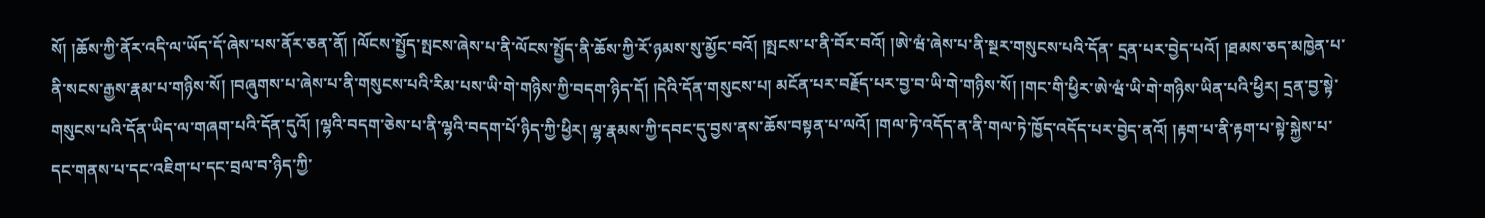སོ། །ཆོས་ཀྱི་ནོར་འདི་ལ་ཡོད་དོ་ཞེས་པས་ནོར་ཅན་ནོ། །ལོངས་སྤྱོད་སྤངས་ཞེས་པ་ནི་ལོངས་སྤྱོད་ནི་ཆོས་ཀྱི་རོ་ཉམས་སུ་མྱོང་བའོ། །སྤངས་པ་ནི་བོར་བའོ། །ཨེ་ཝཾ་ཞེས་པ་ནི་སྔར་གསུངས་པའི་དོན་ དྲན་པར་བྱེད་པའོ། །ཐམས་ཅད་མཁྱེན་པ་ནི་སངས་རྒྱས་རྣམ་པ་གཉིས་སོ། །བཞུགས་པ་ཞེས་པ་ནི་གསུངས་པའི་རིམ་པས་ཡི་གེ་གཉིས་ཀྱི་བདག་ཉིད་དོ། །དེའི་དོན་གསུངས་པ། མངོན་པར་བརྗོད་པར་བྱ་བ་ཡི་གེ་གཉིས་སོ། །གང་གི་ཕྱིར་ཨེ་ཝཾ་ཡི་གེ་གཉིས་ཡིན་པའི་ཕྱིར། དྲན་བྱ་སྟེ་ གསུངས་པའི་དོན་ཡིད་ལ་གཞག་པའི་དོན་དུའོ། །ལྷའི་བདག་ཅེས་པ་ནི་ལྷའི་བདག་པོ་ཉིད་ཀྱི་ཕྱིར། ལྷ་རྣམས་ཀྱི་དབང་དུ་བྱས་ནས་ཆོས་བསྟན་པ་ལའོ། །གལ་ཏེ་འདོད་ན་ནི་གལ་ཏེ་ཁྱོད་འདོད་པར་བྱེད་ནའོ། །རྟག་པ་ནི་རྟག་པ་སྟེ་སྐྱེས་པ་དང་གནས་པ་དང་འཇིག་པ་དང་བྲལ་བ་ཉིད་ཀྱི་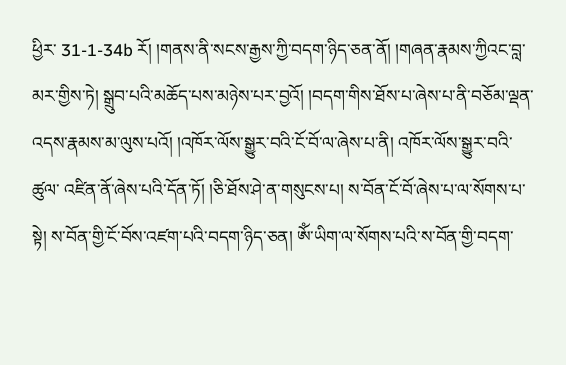ཕྱིར་ 31-1-34b རོ། །གནས་ནི་སངས་རྒྱས་ཀྱི་བདག་ཉིད་ཅན་ནོ། །གཞན་རྣམས་ཀྱིའང་བླ་མར་གྱིས་ཏེ། སྒྲུབ་པའི་མཆོད་པས་མཉེས་པར་བྱའོ། །བདག་གིས་ཐོས་པ་ཞེས་པ་ནི་བཅོམ་ལྡན་འདས་རྣམས་མ་ལུས་པའོ། །འཁོར་ལོས་སྒྱུར་བའི་ངོ་བོ་ལ་ཞེས་པ་ནི། འཁོར་ལོས་སྒྱུར་བའི་ཚུལ་ འཛིན་ནོ་ཞེས་པའི་དོན་ཏོ། །ཅི་ཐོས་ཤེ་ན་གསུངས་པ། ས་བོན་ངོ་བོ་ཞེས་པ་ལ་སོགས་པ་སྟེ། ས་བོན་གྱི་ངོ་བོས་འཛག་པའི་བདག་ཉིད་ཅན། ཨོཾ་ཡིག་ལ་སོགས་པའི་ས་བོན་གྱི་བདག་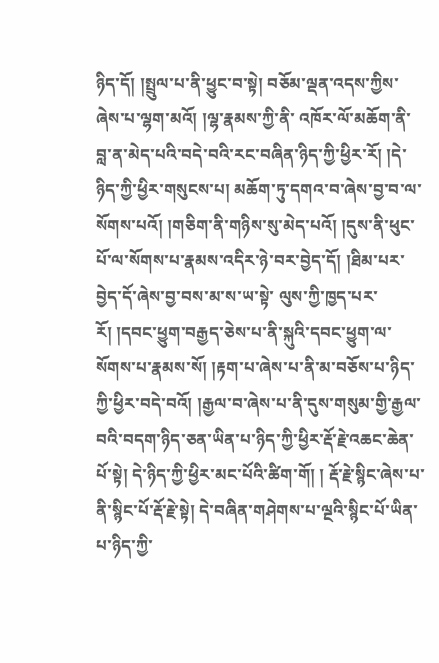ཉིད་དོ། །སྤྲུལ་པ་ནི་ཕྱུང་བ་སྟེ། བཅོམ་ལྡན་འདས་ཀྱིས་ཞེས་པ་ལྷག་མའོ། །ལྷ་རྣམས་ཀྱི་ནི་ འཁོར་ལོ་མཆོག་ནི་བླ་ན་མེད་པའི་བདེ་བའི་རང་བཞིན་ཉིད་ཀྱི་ཕྱིར་རོ། །དེ་ཉིད་ཀྱི་ཕྱིར་གསུངས་པ། མཆོག་ཏུ་དགའ་བ་ཞེས་བྱ་བ་ལ་སོགས་པའོ། །གཅིག་ནི་གཉིས་སུ་མེད་པའོ། །དུས་ནི་ཕུང་པོ་ལ་སོགས་པ་རྣམས་འདིར་ཉེ་བར་བྱེད་དོ། །ཐིམ་པར་བྱེད་དོ་ཞེས་བྱ་བས་མ་ས་ཡ་སྟེ་ ལུས་ཀྱི་ཁྱད་པར་རོ། །དབང་ཕྱུག་བརྒྱད་ཅེས་པ་ནི་སྐུའི་དབང་ཕྱུག་ལ་སོགས་པ་རྣམས་སོ། །རྟག་པ་ཞེས་པ་ནི་མ་བཅོས་པ་ཉིད་ཀྱི་ཕྱིར་བདེ་བའོ། །རྒྱལ་བ་ཞེས་པ་ནི་དུས་གསུམ་གྱི་རྒྱལ་བའི་བདག་ཉིད་ཅན་ཡིན་པ་ཉིད་ཀྱི་ཕྱིར་རྡོ་རྗེ་འཆང་ཆེན་པོ་སྟེ། དེ་ཉིད་ཀྱི་ཕྱིར་མང་པོའི་ཚིག་གོ། ། རྡོ་རྗེ་སྙིང་ཞེས་པ་ནི་སྙིང་པོ་རྡོ་རྗེ་སྟེ། དེ་བཞིན་གཤེགས་པ་ལྔའི་སྙིང་པོ་ཡིན་པ་ཉིད་ཀྱི་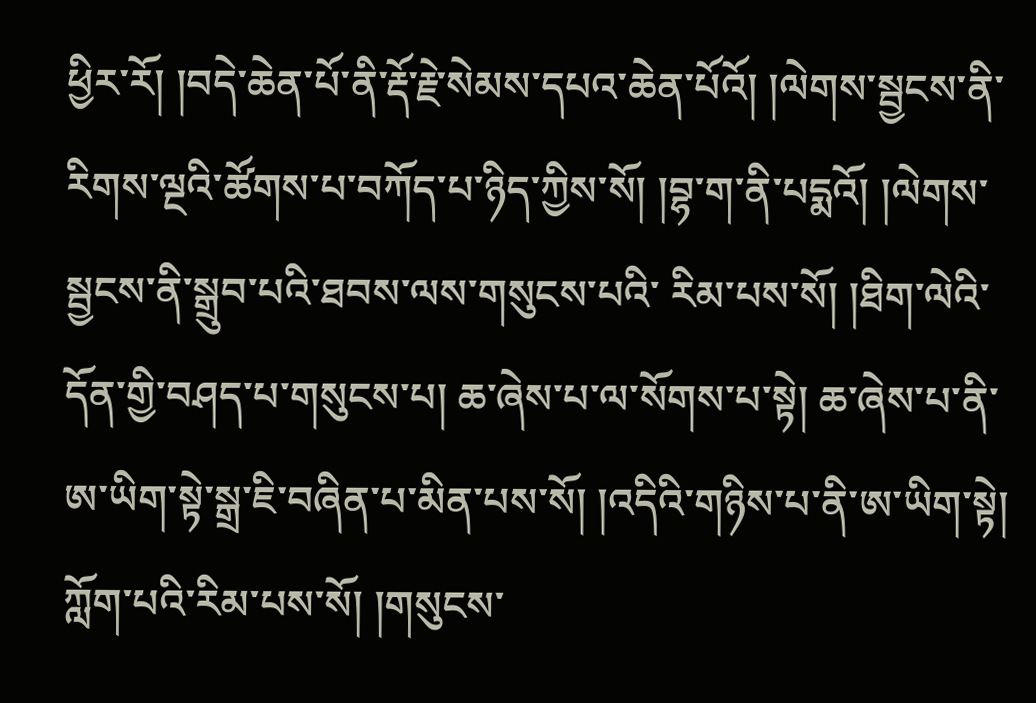ཕྱིར་རོ། །བདེ་ཆེན་པོ་ནི་རྡོ་རྗེ་སེམས་དཔའ་ཆེན་པོའོ། །ལེགས་སྦྱངས་ནི་རིགས་ལྔའི་ཚོགས་པ་བཀོད་པ་ཉིད་ཀྱིས་སོ། །བྷ་ག་ནི་པདྨའོ། །ལེགས་སྦྱངས་ནི་སྒྲུབ་པའི་ཐབས་ལས་གསུངས་པའི་ རིམ་པས་སོ། །ཐིག་ལེའི་དོན་གྱི་བཤད་པ་གསུངས་པ། ཆ་ཞེས་པ་ལ་སོགས་པ་སྟེ། ཆ་ཞེས་པ་ནི་ཨ་ཡིག་སྟེ་སྒྲ་ཇི་བཞིན་པ་མིན་པས་སོ། །འདིའི་གཉིས་པ་ནི་ཨ་ཡིག་སྟེ། ཀློག་པའི་རིམ་པས་སོ། །གསུངས་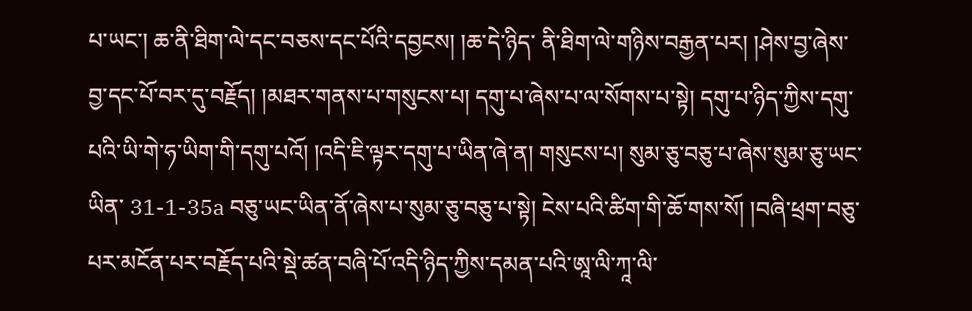པ་ཡང་། ཆ་ནི་ཐིག་ལེ་དང་བཅས་དང་པོའི་དབྱངས། །ཆ་དེ་ཉིད་ ནི་ཐིག་ལེ་གཉིས་བརྒྱན་པར། །ཤེས་བྱ་ཞེས་བྱ་དང་པོ་བར་དུ་བརྗོད། །མཐར་གནས་པ་གསུངས་པ། དགུ་པ་ཞེས་པ་ལ་སོགས་པ་སྟེ། དགུ་པ་ཉིད་ཀྱིས་དགུ་པའི་ཡི་གེ་ཧ་ཡིག་གི་དགུ་པའོ། །འདི་ཇི་ལྟར་དགུ་པ་ཡིན་ཞེ་ན། གསུངས་པ། སུམ་ཅུ་བཅུ་པ་ཞེས་སུམ་ཅུ་ཡང་ཡིན་ 31-1-35a བཅུ་ཡང་ཡིན་ནོ་ཞེས་པ་སུམ་ཅུ་བཅུ་པ་སྟེ། ངེས་པའི་ཚིག་གི་ཆོ་གས་སོ། །བཞི་ཕྲག་བཅུ་པར་མངོན་པར་བརྗོད་པའི་སྡེ་ཚན་བཞི་པོ་འདི་ཉིད་ཀྱིས་དམན་པའི་ཨཱ་ལི་ཀཱ་ལི་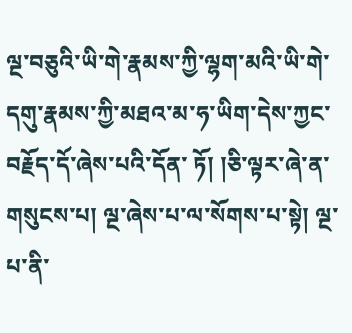ལྔ་བཅུའི་ཡི་གེ་རྣམས་ཀྱི་ལྷག་མའི་ཡི་གེ་དགུ་རྣམས་ཀྱི་མཐའ་མ་ཧ་ཡིག་དེས་ཀྱང་བརྗོད་དོ་ཞེས་པའི་དོན་ ཏོ། །ཅི་ལྟར་ཞེ་ན་གསུངས་པ། ལྔ་ཞེས་པ་ལ་སོགས་པ་སྟེ། ལྔ་པ་ནི་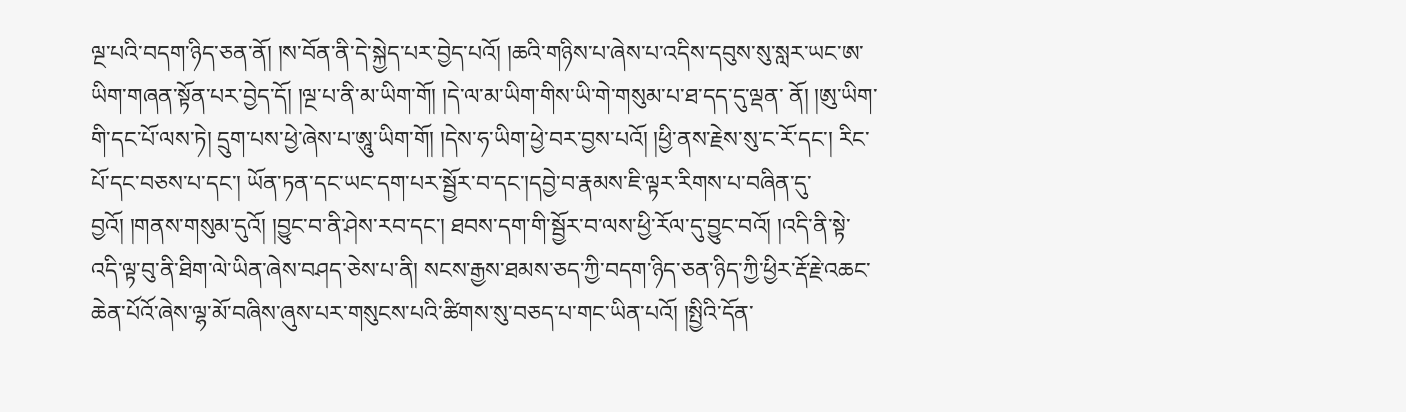ལྔ་པའི་བདག་ཉིད་ཅན་ནོ། །ས་བོན་ནི་དེ་སྐྱེད་པར་བྱེད་པའོ། །ཆའི་གཉིས་པ་ཞེས་པ་འདིས་དབུས་སུ་སླར་ཡང་ཨ་ཡིག་གཞན་སྟོན་པར་བྱེད་དོ། །ལྔ་པ་ནི་མ་ཡིག་གོ། །དེ་ལ་མ་ཡིག་གིས་ཡི་གེ་གསུམ་པ་ཐ་དད་དུ་ལྡན་ ནོ། །ཨུ་ཡིག་གི་དང་པོ་ལས་ཏེ། དྲུག་པས་ཕྱེ་ཞེས་པ་ཨཱུ་ཡིག་གོ། །དེས་ཧ་ཡིག་ཕྱེ་བར་བྱས་པའོ། །ཕྱི་ནས་རྗེས་སུ་ང་རོ་དང་། རིང་པོ་དང་བཅས་པ་དང་། ཡོན་ཏན་དང་ཡང་དག་པར་སྦྱོར་བ་དང་།དབྱེ་བ་རྣམས་ཇི་ལྟར་རིགས་པ་བཞིན་དུ་བྱའོ། །གནས་གསུམ་དུའོ། །བྱུང་བ་ནི་ཤེས་རབ་དང་། ཐབས་དག་གི་སྦྱོར་བ་ལས་ཕྱི་རོལ་དུ་བྱུང་བའོ། །འདི་ནི་སྟེ་འདི་ལྟ་བུ་ནི་ཐིག་ལེ་ཡིན་ཞེས་བཤད་ཅེས་པ་ནི། སངས་རྒྱས་ཐམས་ཅད་ཀྱི་བདག་ཉིད་ཅན་ཉིད་ཀྱི་ཕྱིར་རྡོ་རྗེ་འཆང་ཆེན་པོའོ་ཞེས་ལྷ་མོ་བཞིས་ཞུས་པར་གསུངས་པའི་ཚིགས་སུ་བཅད་པ་གང་ཡིན་པའོ། །སྤྱིའི་དོན་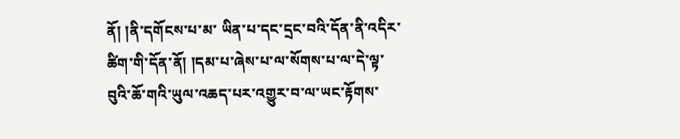ནོ། །ནི་དགོངས་པ་མ་ ཡིན་པ་དང་དྲང་བའི་དོན་ནི་འདིར་ཚིག་གི་དོན་ནོ། །དམ་པ་ཞེས་པ་ལ་སོགས་པ་ལ་དེ་ལྟ་བུའི་ཆོ་གའི་ཡུལ་འཆད་པར་འགྱུར་བ་ལ་ཡང་རྟོགས་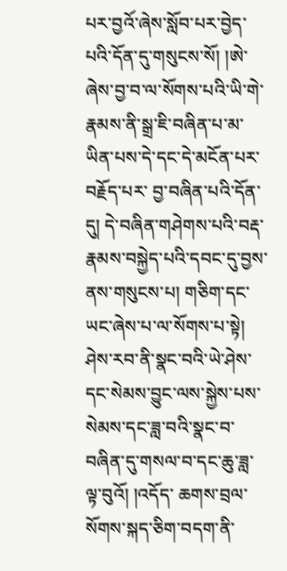པར་བྱའོ་ཞེས་སློབ་པར་བྱེད་པའི་དོན་དུ་གསུངས་སོ། །ཨེ་ཞེས་བྱ་བ་ལ་སོགས་པའི་ཡི་གེ་རྣམས་ནི་སྒྲ་ཇི་བཞིན་པ་མ་ཡིན་པས་དེ་དང་དེ་མངོན་པར་བརྗོད་པར་ བྱ་བཞིན་པའི་དོན་དུ། དེ་བཞིན་གཤེགས་པའི་བརྡ་རྣམས་བསྐྱེད་པའི་དབང་དུ་བྱས་ནས་གསུངས་པ། གཅིག་དང་ཡང་ཞེས་པ་ལ་སོགས་པ་སྟེ། ཤེས་རབ་ནི་སྣང་བའི་ཡེ་ཤེས་དང་སེམས་བྱུང་ལས་སྐྱེས་པས་སེམས་དང་ཟླ་བའི་སྣང་བ་བཞིན་དུ་གསལ་བ་དང་ཆུ་ཟླ་ལྟ་བུའོ། །འདོད་ ཆགས་བྲལ་སོགས་སྐད་ཅིག་བདག་ནི་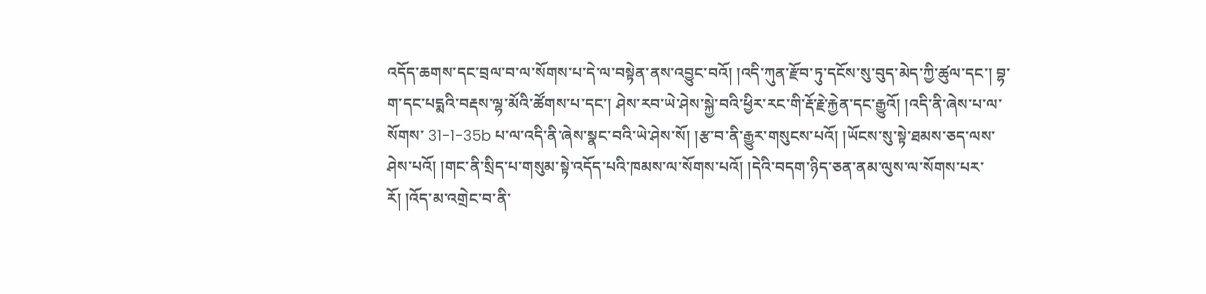འདོད་ཆགས་དང་བྲལ་བ་ལ་སོགས་པ་དེ་ལ་བསྟེན་ནས་འབྱུང་བའོ། །འདི་ཀུན་རྫོབ་ཏུ་དངོས་སུ་བུད་མེད་ཀྱི་ཚུལ་དང་། བྷ་ག་དང་པདྨའི་བརྡས་ལྷ་མོའི་ཚོགས་པ་དང་། ཤེས་རབ་ཡེ་ཤེས་སྐྱེ་བའི་ཕྱིར་རང་གི་རྡོ་རྗེ་རྐྱེན་དང་རྒྱུའོ། །འདི་ནི་ཞེས་པ་ལ་སོགས་ 31-1-35b པ་ལ་འདི་ནི་ཞེས་སྣང་བའི་ཡེ་ཤེས་སོ། །རྩ་བ་ནི་རྒྱུར་གསུངས་པའོ། །ཡོངས་སུ་སྟེ་ཐམས་ཅད་ལས་ཤེས་པའོ། །གང་ནི་སྲིད་པ་གསུམ་སྟེ་འདོད་པའི་ཁམས་ལ་སོགས་པའོ། །དེའི་བདག་ཉིད་ཅན་ནམ་ལུས་ལ་སོགས་པར་རོ། །འོད་མ་འགྲེང་བ་ནི་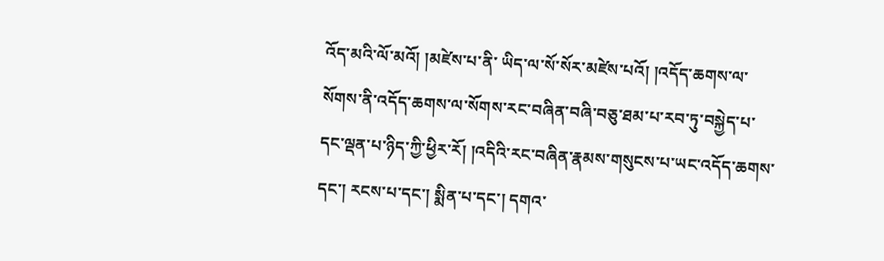འོད་མའི་ལོ་མའོ། །མཛེས་པ་ནི་ ཡིད་ལ་སོ་སོར་མཛེས་པའོ། །འདོད་ཆགས་ལ་སོགས་ནི་འདོད་ཆགས་ལ་སོགས་རང་བཞིན་བཞི་བཅུ་ཐམ་པ་རབ་ཏུ་བསྐྱེད་པ་དང་ལྡན་པ་ཉིད་ཀྱི་ཕྱིར་རོ། །འདིའི་རང་བཞིན་རྣམས་གསུངས་པ་ཡང་འདོད་ཆགས་དང་། རངས་པ་དང་། སྨིན་པ་དང་། དགའ་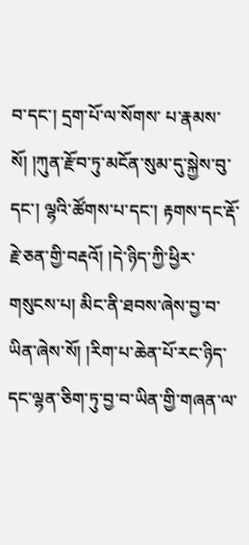བ་དང་། དྲག་པོ་ལ་སོགས་ པ་རྣམས་སོ། །ཀུན་རྫོབ་ཏུ་མངོན་སུམ་དུ་སྐྱེས་བུ་དང་། ལྷའི་ཚོགས་པ་དང་། རྟགས་དང་རྡོ་རྗེ་ཅན་གྱི་བརྡའོ། །དེ་ཉིད་ཀྱི་ཕྱིར་གསུངས་པ། མིང་ནི་ཐབས་ཞེས་བྱ་བ་ཡིན་ཞེས་སོ། །རིག་པ་ཆེན་པོ་རང་ཉིད་དང་ལྷན་ཅིག་ཏུ་བྱ་བ་ཡིན་གྱི་གཞན་ལ་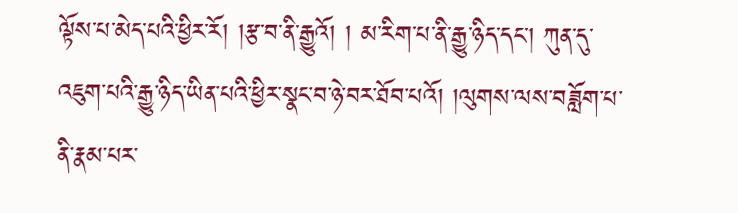ལྟོས་པ་མེད་པའི་ཕྱིར་རོ། །རྩ་བ་ནི་རྒྱུའོ། ། མ་རིག་པ་ནི་རྒྱུ་ཉིད་དང་། ཀུན་དུ་འཇུག་པའི་རྒྱུ་ཉིད་ཡིན་པའི་ཕྱིར་སྣང་བ་ཉེ་བར་ཐོབ་པའོ། །ལུགས་ལས་བཟློག་པ་ནི་རྣམ་པར་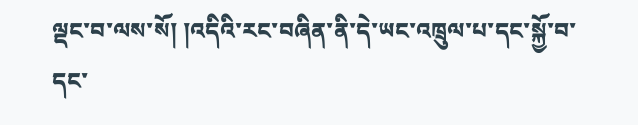ལྡང་བ་ལས་སོ། །འདིའི་རང་བཞིན་ནི་དེ་ཡང་འཁྲུལ་པ་དང་སྐྱོ་བ་དང་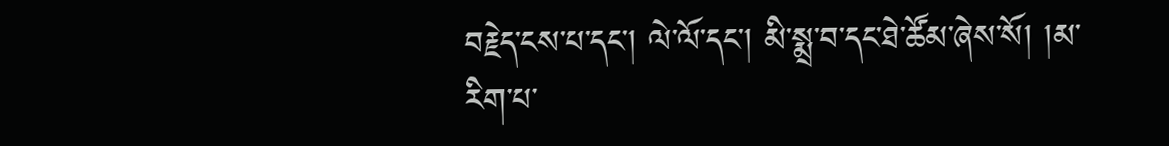བརྗེད་ངས་པ་དང་། ལེ་ལོ་དང་། མི་སྨྲ་བ་དང་ཐེ་ཚོམ་ཞེས་སོ། །མ་རིག་པ་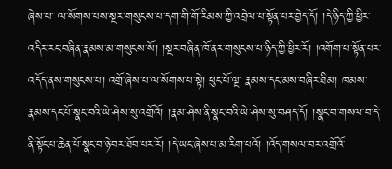ཞེས་པ་ ལ་སོགས་པས་སྔར་གསུངས་པ་དག་གི་གོ་རིམས་ཀྱི་འབྲེལ་པ་སྟོན་པར་བྱེད་དོ། །དེ་ཉིད་ཀྱི་ཕྱིར་འདིར་རང་བཞིན་རྣམས་མ་གསུངས་སོ། །སྔར་བཞིན་ཁོ་ནར་གསུངས་པ་ཉིད་ཀྱི་ཕྱིར་རོ། །འགོག་པ་སྟོན་པར་འདོད་ནས་གསུངས་པ། འགྲོ་ཞེས་པ་ལ་སོགས་པ་སྟེ། ཕུང་པོ་ལྔ་ རྣམས་དང་མས་བཞིར་ཐིམ། ཁམས་རྣམས་དང་པོ་སྣང་བའི་ཡེ་ཤེས་སུ་འགྲོའོ། །རྣམ་ཤེས་ནི་སྣང་བའི་ཡེ་ཤེས་སུ་བཤད་དོ། །སྣང་བ་གསལ་བ་དེ་ནི་སྟོང་པ་ཆེན་པོ་སྣང་བ་ཉེ་བར་ཐོབ་པར་རོ། །དེ་ཡང་ཞེས་པ་མ་རིག་པའོ། །འོད་གསལ་བར་འགྲོའོ་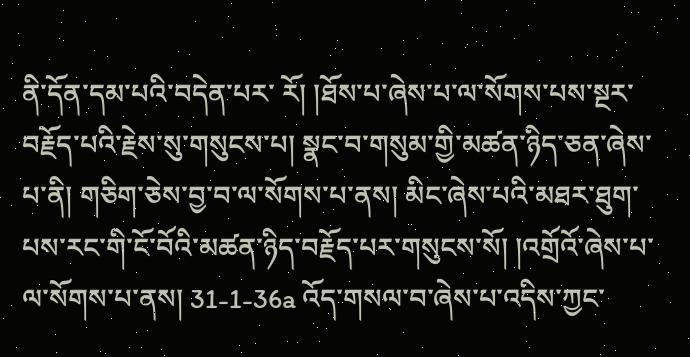ནི་དོན་དམ་པའི་བདེན་པར་ རོ། །ཐོས་པ་ཞེས་པ་ལ་སོགས་པས་སྔར་བརྗོད་པའི་རྗེས་སུ་གསུངས་པ། སྣང་བ་གསུམ་གྱི་མཚན་ཉིད་ཅན་ཞེས་པ་ནི། གཅིག་ཅེས་བྱ་བ་ལ་སོགས་པ་ནས། མིང་ཞེས་པའི་མཐར་ཐུག་པས་རང་གི་ངོ་བོའི་མཚན་ཉིད་བརྗོད་པར་གསུངས་སོ། །འགྲོའོ་ཞེས་པ་ལ་སོགས་པ་ནས། 31-1-36a འོད་གསལ་བ་ཞེས་པ་འདིས་ཀྱང་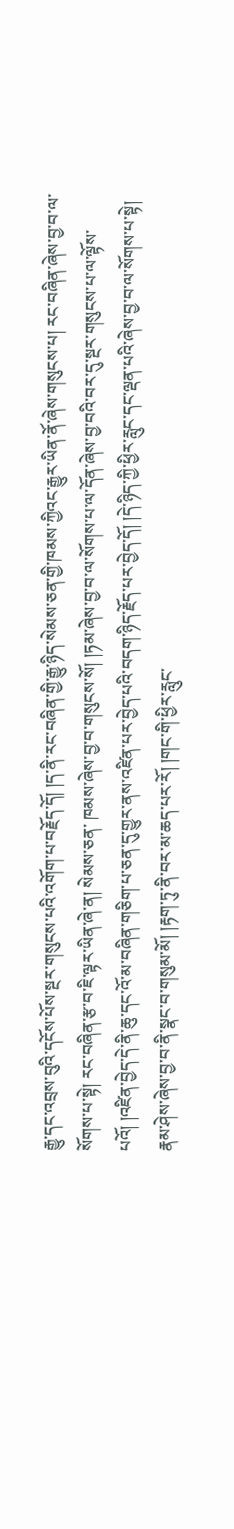རྒྱུ་དང་འབྲས་བུའི་དངོས་པོས་སྔར་གསུངས་པའི་འགོག་པ་བརྗོད་དོ། །ད་ནི་རང་བཞིན་གྱི་རྒྱུ་ཉིད་སེམས་ཅན་གྱི་ཁམས་ཀྱིའང་རྒྱུར་ཡིན་ནོ་ཞེས་གསུངས་པ། རང་བཞིན་ཞེས་བྱ་བ་ལ་སོགས་པ་སྟེ། རང་བཞིན་རྩ་བ་ཇི་ལྟར་ཡིན་ཞེ་ན། སེམས་ཅན་ ཁམས་ཞེས་བྱ་བ་གསུངས་སོ། །ཏམ་ཞེས་བྱ་བ་ལ་སོགས་པ་ལ་དོན་ཞེས་བྱ་བའི་བར་དུ་སྔར་གསུངས་པ་ལ་ལྟོས་པའོ། །འཛིན་བྱེད་དེ་ནི་ཆུ་དང་འོ་མ་བཞིན་གཅིག་པ་ཅན་དུ་གྱུར་ནས་འཛིན་པར་བྱེད་པའི་བདག་ཉིད་རྗོད་པར་བྱེད་དོ། །དེ་ཉིད་ཀྱི་ཕྱིར་རླུང་དང་ལྡན་པའི་ཞེས་བྱ་བ་ལ་སོགས་པ་སྟེ། རྣམ་ཤེས་ཞེས་བྱ་བ་ནི་སྣང་བ་གསུམ་མོ། །རྟག་ཏུ་ནི་བར་མ་ཆད་པར་རོ། །གང་གི་ཕྱིར་རླུང་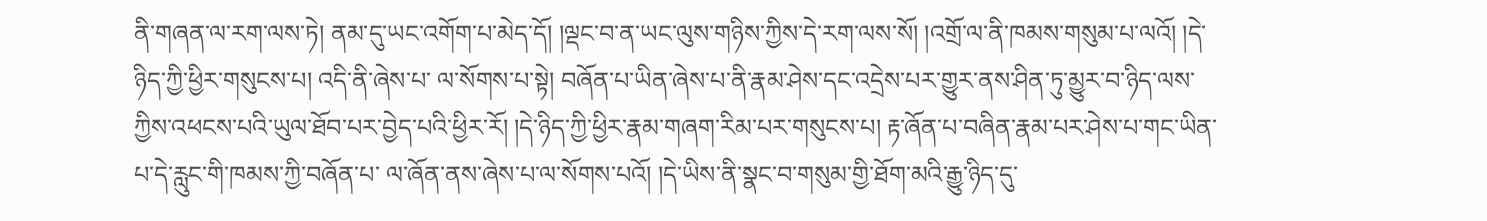ནི་གཞན་ལ་རག་ལས་ཏེ། ནམ་དུ་ཡང་འགོག་པ་མེད་དོ། །ལྡང་བ་ན་ཡང་ལུས་གཉིས་ཀྱིས་དེ་རག་ལས་སོ། །འགྲོ་ལ་ནི་ཁམས་གསུམ་པ་ལའོ། །དེ་ཉིད་ཀྱི་ཕྱིར་གསུངས་པ། འདི་ནི་ཞེས་པ་ ལ་སོགས་པ་སྟེ། བཞོན་པ་ཡིན་ཞེས་པ་ནི་རྣམ་ཤེས་དང་འདྲེས་པར་གྱུར་ནས་ཤིན་ཏུ་མྱུར་བ་ཉིད་ལས་ཀྱིས་འཕངས་པའི་ཡུལ་ཐོབ་པར་བྱེད་པའི་ཕྱིར་རོ། །དེ་ཉིད་ཀྱི་ཕྱིར་རྣམ་གཞག་རིམ་པར་གསུངས་པ། རྟ་ཞོན་པ་བཞིན་རྣམ་པར་ཤེས་པ་གང་ཡིན་པ་དེ་རླུང་གི་ཁམས་ཀྱི་བཞོན་པ་ ལ་ཞོན་ནས་ཞེས་པ་ལ་སོགས་པའོ། །དེ་ཡིས་ནི་སྣང་བ་གསུམ་གྱི་ཐོག་མའི་རྒྱུ་ཉིད་དུ་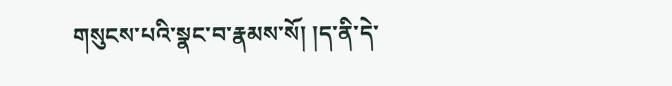གསུངས་པའི་སྣང་བ་རྣམས་སོ། །ད་ནི་དེ་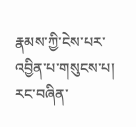རྣམས་ཀྱི་ངེས་པར་འབྱིན་པ་གསུངས་པ། རང་བཞིན་